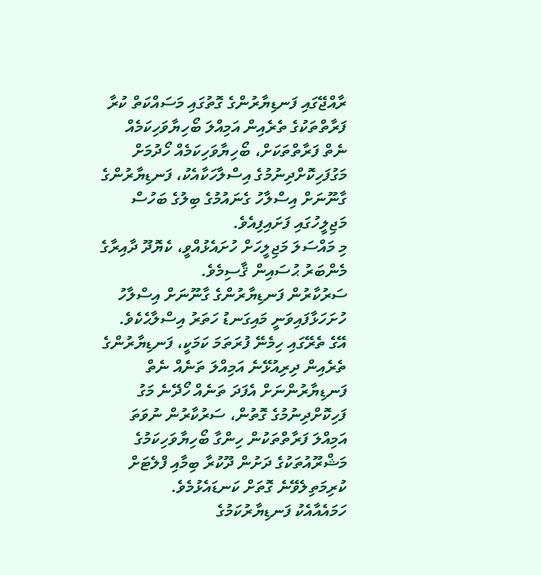ރާއްޖޭގައި ފަނޑިޔާރުންގެ ގޮތުގައި މަސައްކަތް ކުރާ ފަރާތްތަކުގެ ތެރެއިން އަމިއްލަ ބޯހިޔާވަހިކަމެއް ނެތް ފަރާތްތަކަށް، ބޯހިޔާވަހިކަމެއް ހޯދުމަށް މަގުފަހިކޮށްދިނުމުގެ އިސްލާހަކާއެކު، ފަނޑިޔާރުންގެ ގާނޫނަށް އިސްލާހު ގެނައުމުގެ ބިލުގެ ބަހުސް މަޖިލީހުގައި ފަށައިފިއެވެ.
މި މައްސަލަ މަޖިލީހަށް ހުށައެޅުއްވީ، ކެޔޮދޫ ދާއިރާގެ މެންބަރު ޙުސައިން ޤާސިމެވެ.
ސަރުކާރުން ފަނޑިޔާރުންގެ ގާނޫނަށް އިސްލާހު ހުށަހަޅާފައިވަނީ މައިގަނޑު ހަތަރު އިސްލާޙެކެވެ. އޭގެ ތެރޭގައި ހިމެނޭ ފުރަތަމަ ކަމަކީ، ފަނޑިޔާރުންގެ ތެރެއިން ދިރިއުޅޭނެ އަމިއްލަ ތަނެއް ނެތް ފަނޑިޔާރުންނަށް އެފަދަ ތަނެއް ހޯދޭނެ މަގު ފަހިކޮށްދިނުމުގެ ގޮތުން، ސަރުކާރުން ނުވަތަ އަމިއްލަ ފަރާތްތަކުން ހިންގާ ބޯހިޔާވަހިކަމުގެ މަޝްރޫއުތަކުގެ ދަށުން ދޫކުރާ ބިމާއި ފްލެޓަށް ކުރިމަތިލެވޭނެ ގޮތަށް ކަނޑައެޅުމެވެ.
ހަމައެއާއެކު ފަނޑިޔާރުކަމުގެ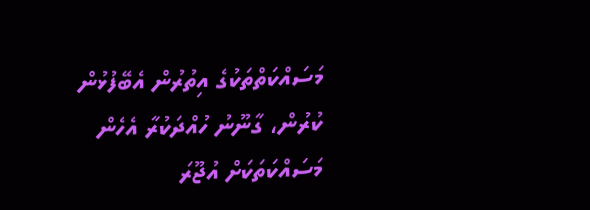މަސައްކަތްތަކުގެ އިތުރުން އެބޭފުޅުން ކުރުން، ގާނޫނު ހުއްދަކުރާ އެހެން މަސައްކަތަކަށް އުޖޫރަ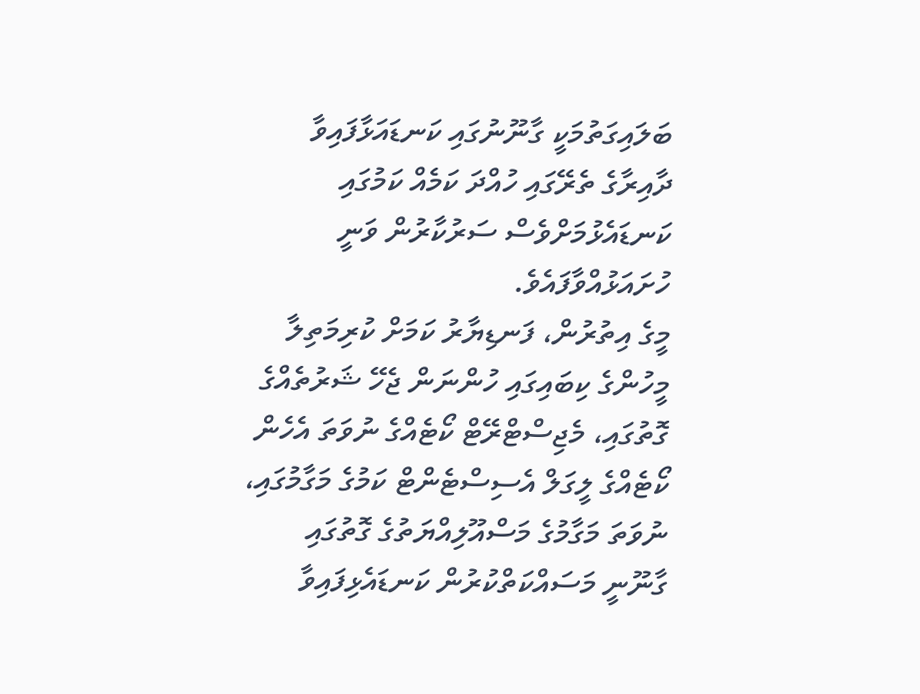ބަލައިގަތުމަކީ ގާނޫނުގައި ކަނޑައަޅާފައިވާ ދާއިރާގެ ތެރޭގައި ހުއްދަ ކަމެއް ކަމުގައި ކަނޑައެޅުމަށްވެސް ސަރުކާރުން ވަނީ ހުށައަޅުއްވާފައެވެ.
މީގެ އިތުރުން، ފަނޑިޔާރު ކަމަށް ކުރިމަތިލާ މީހުންގެ ކިބައިގައި ހުންނަން ޖެހޭ ޝަރުތެއްގެ ގޮތުގައި، މެޖިސްޓްރޭޓް ކޯޓެއްގެ ނުވަތަ އެހެން ކޯޓެއްގެ ލީގަލް އެސިސްޓެންޓް ކަމުގެ މަގާމުގައި، ނުވަތަ މަގާމުގެ މަސްއޫލިއްޔަތުގެ ގޮތުގައި ގާނޫނީ މަސައްކަތްކުރުން ކަނޑައެޅިފައިވާ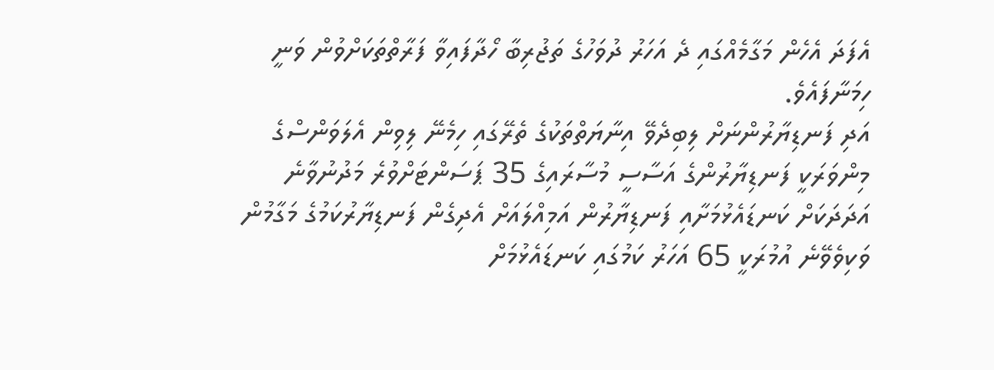އެފަދަ އެހެން މަގާމެއްގައި ދެ އަހަރު ދުވަހުގެ ތަޖުރިބާ ހޯދާފައިވާ ފަރާތްތަކަށްވުން ވަނީ ހިމަނާފައެވެ.
އަދި ފަނޑިޔާރުންނަށް ލިބިދެވޭ އިނާޔަތްތަކުގެ ތެރޭގައި ހިމެނޭ ލިވިން އެލަވަންސްގެ މިންވަރަކީ ފަނޑިޔާރުންގެ އަސާސީ މުސާރައިގެ 35 ޕަސަންޓަށްވުރެ މަދުނުވާނެ އަދަދަކަށް ކަނޑައެޅުމަށާއި ފަނޑިޔާރުން އަމިއްލައަށް އެދިގެން ފަނޑިޔާރުކަމުގެ މަގާމުން ވަކިވެވޭނެ އުމުރަކީ 65 އަހަރު ކަމުގައި ކަނޑައެޅުމަށް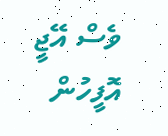ވެސް އޭޖީ އޮފީހުން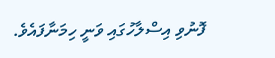ފޮނުވި އިސްލާހުގައި ވަނީ ހިމަނާފައެވެ.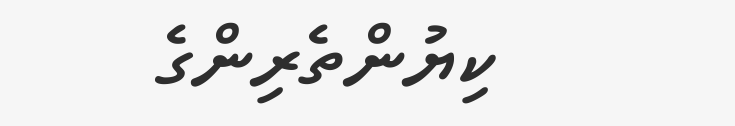ކިޔުންތެރިންގެ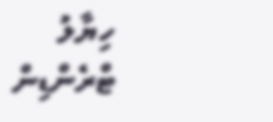ހިޔާލު
ޓްރެންޑިން